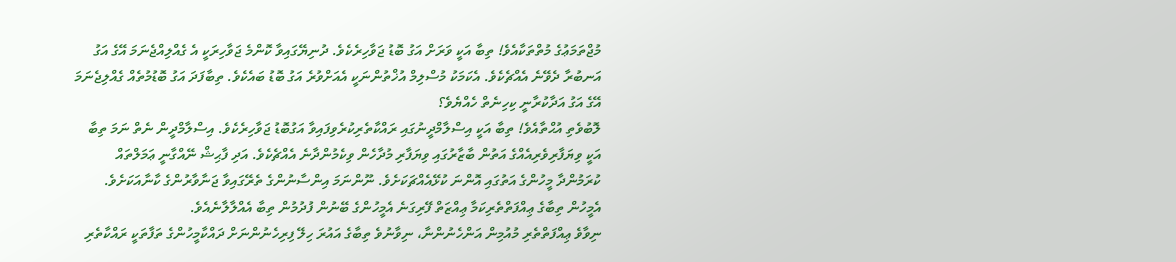މުޖްތަމަޢުގެ މުތްތަކާއެވެ! ތިބާ އަކީ ވަރަށް އަގު ބޮޑު ޖަވާހިރެކެވެ. ދުނިޔޭގައިވާ ކޮންމެ ޖަވާހިރަކީ އެ ގެއްލިއްޖެނަމަ އޭގެ އަގު އަނބުރާ ދެވޭނެ އެއްޗެކެވެ. އެކަމަކު މުސްލިމް އުޚްތުންނަކީ އެއަށްވުރެ އަގު ބޮޑު ބައެކެވެ. ތިބާފަދަ އަގު ބޮޑުމުތެއް ގެއްލިޖެނަމަ އޭގެ އަގު އަދާކުރާނީ ކިހިނެތް ހެއްޔެވެ؟
ލޮބުވެތި އުޙްތާއެވެ! ތިބާ އަކީ އިސްލާމްދީނުގައި ރައްކާތެރިކުރެވިފައިވާ އަގުބޮޑު ޖަވާހިރެކެވެ. އިސްލާމްދީން ނެތް ނަމަ ތިބާ އަކީ ވިޔަފާރިވެރިއެއްގެ އަތުން ބާޒާރުގައި ވިޔަފާރި މުދާހެން ވިކެމުންދާނެ އެއްޗެކެވެ. އަދި ފާޙިޝް ނޭއްގާނީ ޢަމަލްތައް ކުރަމުންދާ މީހުންގެ އަތުގައި އޮންނަ ކުޅޭއެއްޗަކަށެވެ. ނޫންނަމަ އިންސާނުންގެ ތެރޭގައިވާ ޖަނާވާރުންގެ ކާނާއަކަށެވެ. އެމީހުން ތިބާގެ ޢިއްފަތްތެރިކަމާ ޢިއްޒަތް ފޭރިގަނެ އެމީހުންގެ ބޭނުން ފުދުމުން ތިބާ އެއްލާލާނެއެވެ.
ނިވާވެ ޢިއްފަތްތެރި މުއުމިން އަންހެނުންނާ، ނިވާނުވެ ތިބާގެ އައުރަ ހިލޭ ފިރިހެނުންނަށް ދައްކާމީހުންގެ ތަފާތަކީ ރައްކާތެރި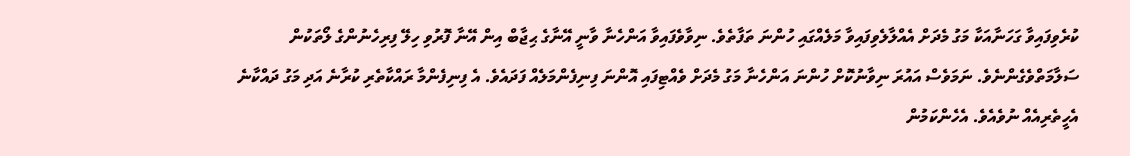ކުރެވިފައިވާ ގަހަނާއަކާ މަގު މެދަށް އެއްލާލެވިފައިވާ މަލެއްގައި ހުންނަ ތަފާތެވެ. ނިވާވެފައިވާ އަންހެނާ ވާނީ އޭނާގެ ޙިޖާބް އިން އޭނާ ފޮރުވި ހިލޭ ފިރިހެނުންގެ ލޯތަކުން ސަލާމަތްވެގެންނެވެ. ނަމަވެސް އައުރަ ނިވާނުކޮށް ހުންނަ އަންހެނާ މަގު މެދަށް ވެއްޓިފައި އޮންނަ ފިނިފެންމަލެއް ފަދައެވެ. އެ ފިނިފެންމާ ރައްކާތެރި ކުރާނެ އަދި މަގު ދައްކާނެ އެހީތެރިއެއް ނުވެއެވެ. އެހެންކަމުން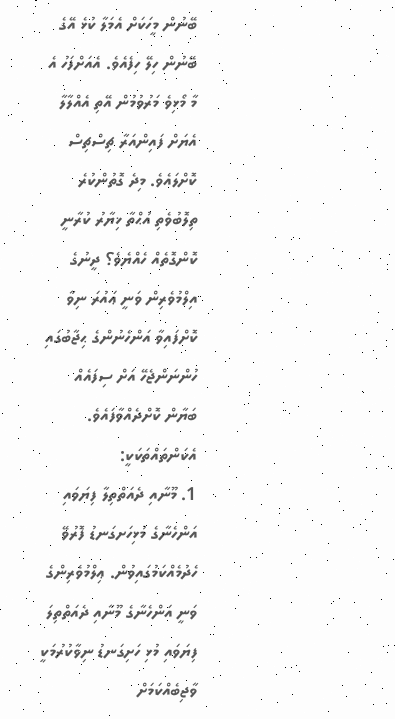ބޭނުން މީހަކަށް އެމަލާ ކުޅެ އޭގެ ބޭނުން ހިލޭ ހިފެއެވެ. އެއަށްފަހު އެ މާ މޯޅިވެ މަރުވުމުން އޭތި އެއްލާލާ އެޔަށް ފައިންއަރާ ޗިސްޗިސް ކޮށްލައެވެ. މިދެ ގޮތުންކުރެ ތިލޮބުވެތި އުޙްތާ ޚިޔާރު ކުރާނީ ކޮންގޮތެއް ހެއްޔެވެ؟ ދީނުގެ އިލްމުވެރިން ވަނީ ޢައުރަ ނިވާ ކޮށްފައިވާ އަންހެނުންގެ ޙިޖާބުގައި ހުންނަންޖެހޭ އަށް ސިފައެއް ބަޔާން ކޮށްދެއްވާފައެވެ. އެކަންތައްތަކަކީ:
1. މޫނާއި ދެއަތްތިލާ ފިޔަވައި އަންހެނާގެ މުޅިހަށގަނޑު ފޮރުވޭ ހެދުމެއްކަމުގައިވުން. ޢިލްމުވެރިންގެ ވަނީ އަންހެނާގެ މޫނާއި ދެއަތްތިލަ ފިޔަވައި މުޅި ހަށިގަނޑު ނިވާކުރުމަކީ ވާޖިބެއްކަމަށް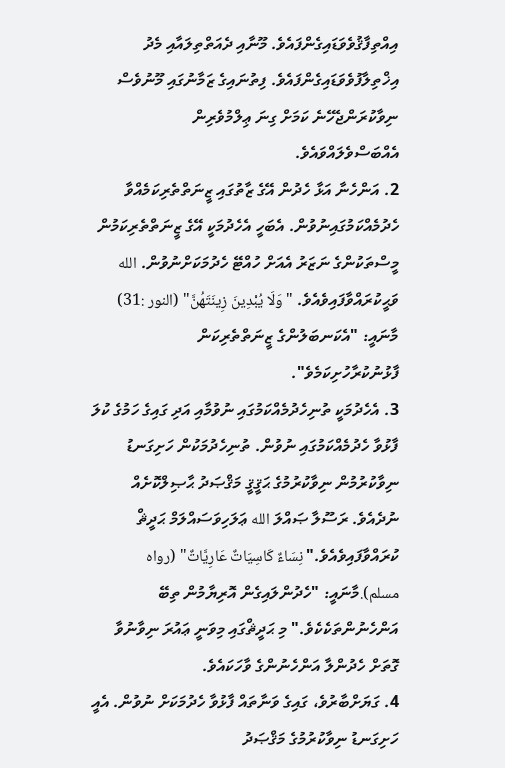އިއްތިފާޤުވެވަޑައިގެންފައެވެ. މޫނާއި ދެއަތްތިލައާއި މެދު އިޚްތިލާފުވެވަޑައިގެންފައެވެ. ފިތުނައިގެ ޒަމާނުގައި މޫނުވެސް ނިވާކުރަންޖެހޭނެ ކަމަށް ގިނަ ޢިލްމުވެރިން އެއްބަސްވެލައްވައެވެ.
2. އަންހެނާ އަޅާ ހެދުން އޭގެ ޒާތުގައި ޒީނަތްތެރިކަމެއްވާ ހެދުމެއްކަމުގައިނުވުން. އެބަހީ އެހެދުމަކީ އޭގެ ޒީނަތްތެރިކަމުން މީސްތަކުންގެ ނަޒަރު އެއަށް ހުއްޓޭ ހެދުމަކަށްނުވުން. الله ވަޙީކުރައްވާފައިވެއެވެ. "وَلَا يُبْدِينَ زِينَتَهُنَّ" (النور :31) މާނައީ: "އެކަނބަލުންގެ ޒީނަތްތެރިކަން ފާޅުނުކުރާހުށިކަމެވެ".
3. އެހެދުމަކީ ތުނިހެދުމެއްކަމުގައި ނުވުމާއި އަދި ގައިގެ ހަމުގެ ކުލަ ފާޅުވާ ހެދުމެއްކަމުގައި ނުވުން. ތުނިހެދުމަކުން ހަށިގަނޑު ނިވާކުރުމުން ނިވާކުރުމުގެ ޙަޤީޤީ މަޤްޞަދު ޙާޞިލްކޮށެއް ނުދެއެވެ. ރަސޫލާ ޞައްލަ الله ޢަލަހިވަސައްލަމް ޙަދީޘް ކުރައްވާފައިވެއެވެ."نِسَاءٌ كَاسِيَاتٌ عَارِيَّاتٌ" (رواه مسلم).މާނައީ: "ހެދުންލައިގެން އޮރިޔާމުން ތިބޭ އަންހެނުންތަކެކެވެ." މި ޙަދީޘްގައި މިވަނީ ޢައުރަ ނިވާނުވާ ގޮތަށް ހެދުންލާ އަންހެނުންގެ ވާހަކައެވެ.
4. ގަޔަށްބާރުވެ، ގައިގެ ވަނާތައް ފާޅުވާ ހެދުމަކަށް ނުވުން. އެއީ ހަށިގަނޑު ނިވާކުރުމުގެ މަޤްޞަދު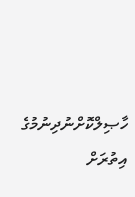ހާޞިލްކޮށްނުދިނުމުގެ އިތުރަށް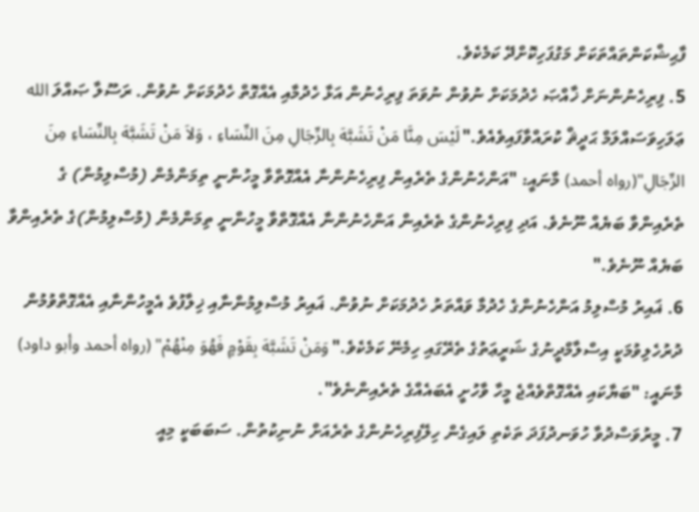ފާޙިޝްކަންތައްތަކަށް މަގުފަހިކޮށްދޭ ކަމެކެވެ.
5. ފިރިހެނުންނަށް ޚާއްޞަ ހެދުމަކަށް ނުވުން ނުވަތަ ފިރިހެނުން އަޅާ ހެދުމާއި އެއްގޮތް ހެދުމަކަށް ނުވުން. ރަސޫލާ ޞައްލަ الله ޢަލަހިވަސައްލަމް ޙަދީޘް ކުރައްވާފައިވެއެވެ."لَيْسَ مِنَّا مَنْ تَشَبَّهَ بِالرِّجَالِ مِنَ النِّسَاءِ ، وَلاَ مَنْ تَشَبَّهَ بِالنِّسَاءِ مِنَ الرِّجَالِ"(رواه أحمد) މާނައީ: "އަންހެނުންގެ ތެރެއިން ފިރިހެނުންނާ އެއްގޮތްވާ މީހުންނީ ތިމަންމެން (މުސްލިމުން) ގެ ތެރެއިންވާ ބަޔެއް ނޫނެވެ. އަދި ފިރިހެނުންގެ ތެރެއިން އަންހެނުންނާ އެއްގޮތްވާ މީހުންނީ ތިމަންމެން (މުސްލިމުން)ގެ ތެރެއިންވާ ބަޔެއް ނޫނެވެ."
6. ޣައިރު މުސްލިމު އަންހެނުންގެ ހެދުމާ ވައްތަރު ހެދުމަކަށް ނުވުން. ޣައިރު މުސްލިމުންނާއި ޚިލާފުވެ އެމީހުންނާއި އެއްގޮތްވުމުން ދުރުހެލިވުމަކީ އިސްލާމްދީނުގެ ޝަރީޢަތުގެ ތެރޭގައި ހިމެނޭ ކަމެކެވެ."وَمَنْ تَشَبَّهَ بِقَوْمٍ فَهُوَ مِنْهُمْ" (رواه أحمد وأبو داود) މާނައީ: "ބަޔާކައި އެއްގޮތްވެއްޖެ މީހާ ވާހުށީ އެބައެއްގެ ތެރެއިންނެވެ".
7. މީރުވަސްދުވާ ހުވަނދުފަދަ ތަކެތި ލައިގެން ހިލޭފިރިހެނުންގެ ތެރެއަށް ނުނިކުތުން. ސަބަބަކީ މިއީ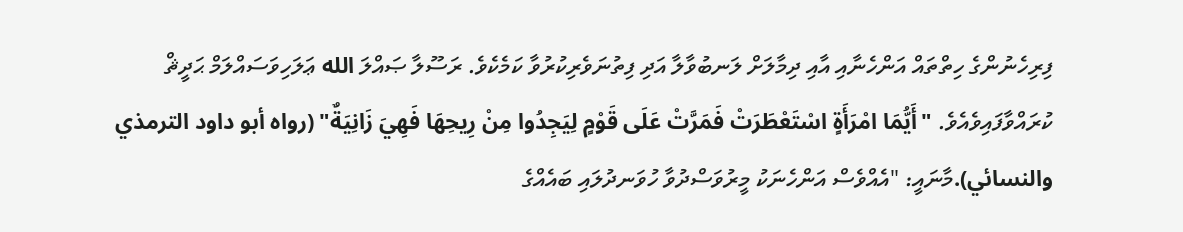ފިރިހެނުންގެ ހިތްތައް އަންހެނާއި އާއި ދިމާލަށް ލަނބުވާލާ އަދި ފިތުނަވެރިކުރުވާ ކަމެކެވެ. ރަސޫލާ ޞައްލަ الله ޢަލަހިވަސައްލަމް ޙަދީޘް ކުރައްވާފައިވެއެވެ. "أَيُّمَا امْرَأَةٍ اسْتَعْطَرَتْ فَمَرَّتْ عَلَى قَوْمٍ لِيَجِدُوا مِنْ رِيحِهَا فَهِيَ زَانِيَةٌ" (رواه أبو داود الترمذي والنسائي).މާނައީ: "އެއްވެސް އަންހެނަކު މީރުވަސްދުވާ ހުވަނދުލައި ބައެއްގެ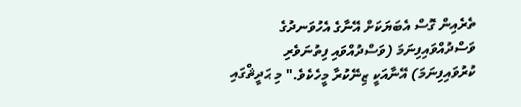ތެރެއިން ގޮސް އެބަޔަކަށް އޭނާގެ އެހުވަނދުގެ ވަސްދުއްވައިފިނަމަ (ވަސްދުއްވައި ފިތުނަވެރި ކުރުވައިފިނަމަ) އޭނާއަކީ ޒިނޭކުރާ މީހެކެވެ." މި ޙަދީޘްގައި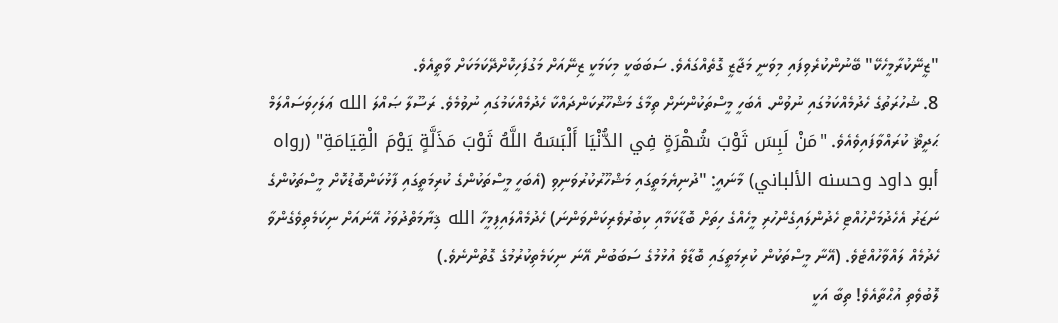"ޒީނޭކުރާމީހެކޭ" ބޭނުންކުރެވިފައި މިވަނީ މަޖާޒީ ގޮތެއްގައެވެ. ސަބަބަކީ މިކަމަކީ ޒިނޭއަށް މަގުފަހިކޮށްދޭކަމަކަށް ވާތީއެވެ.
8. ޝުހުރަތުގެ ހެދުމެއްކަމުގައި ނުވުން. އެބަހީ މީސްތަކުންނަށް ތިމާގެ މަޝްހޫރުކަންދައްކާ ހެދުމެއްކަމުގައި ނުވުމެވެ. ރަސޫލާ ޞައްލަ الله ޢަލަހިވަސައްލަމް ޙަދީޘް ކުރައްވާފައިވެއެވެ. "مَنْ لَبِسَ ثَوْبَ شُهْرَةٍ فِي الدُّنْيَا أَلْبَسَهُ اللَّهُ ثَوْبَ مَذَلَّةٍ يَوْمَ الْقِيَامَةِ" (رواه أبو داود وحسنه الألباني) މާނައީ: "ދުނިޔެމަތީގައި މަޝްހޫރުކުރުވަނިވި (އެބަހީ މީސްތަކުންގެ ކުރިމަތީގައި ފާޅުކަންބޮޑުކޮށް މީސްތަކުންގެ ނަޒަރު އެހެދުމަށްހުއްޓި ހެދުންލައިގެންހުރި މީހެއްގެ ހިތަށް ބޮޑާކަމާއި ކިބުރުވެރިކަންވަންނަ) ހެދުމެއްލައިފިމީހާ الله ޤިޔާމަތްދުވަހު އޭނައަށް ނިކަމެތިވެގެންވާ ހެދުމެއް ލައްވާހުއްޓެވެ. (އޭނާ މީސްތަކުން ކުރިމަތީގައި ބޮޑާވެ އުޅުމުގެ ސަބަބުން އޭނަ ނިކަމެތިކުރުމުގެ ގޮތުންނެވެ.)
ލޮބުވެތި އުޙްތާއެވެ! ތިބާ އަކީ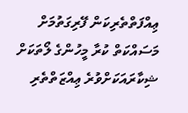ޢިއްފަތްތެރިކަން ފޭރިގަތުމަށް މަސައްކަތް ކުރާ މީހުންގެ ލޯތަކަށް ޝިކާރައަކަށްވުރެ ޢިއްޒަތްތެރި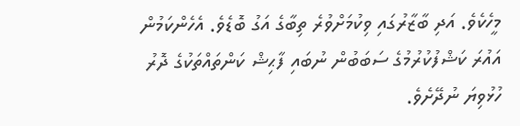މީހެކެވެ. އަދި ބާޒާރުގައި ވިކުމަށްވުރެ ތިބާގެ އަގު ބޮޑެވެ. އެހެންކަމުން އައުރަ ކަޝްފުކުރުމުގެ ސަބަބުން ނުބައި ފާޙިޝް ކަންތައްތަކުގެ ދޮރު ހުޅުވިޔަ ނުދޭށެވެ.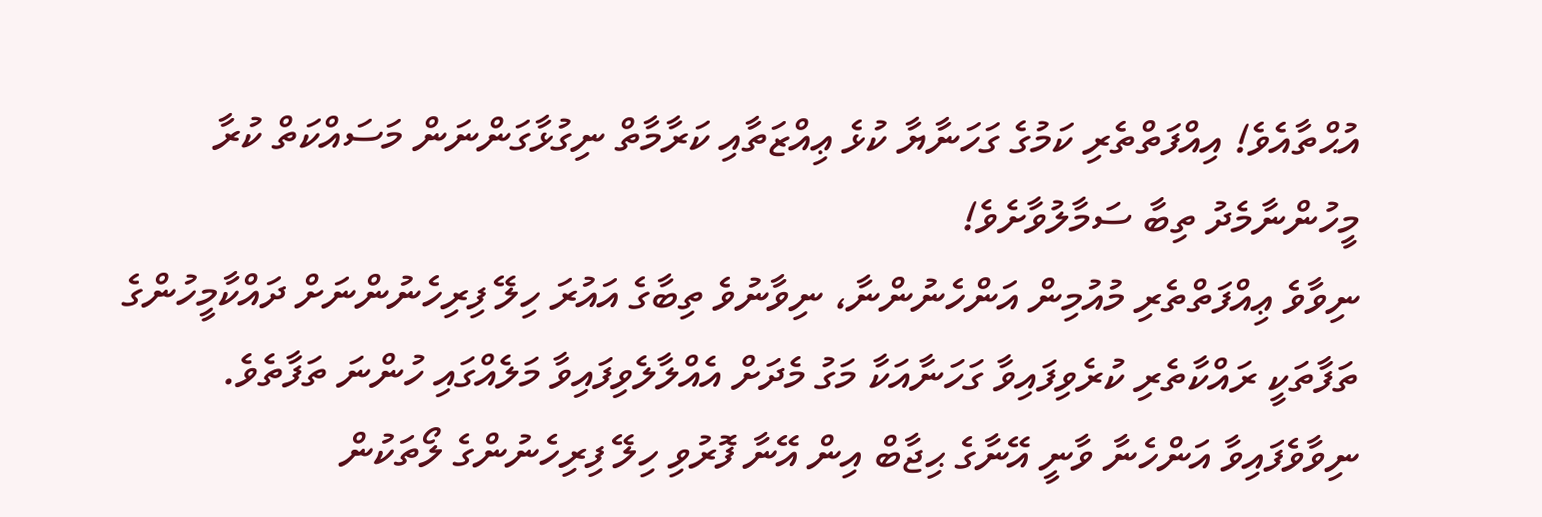އުޙްތާއެވެ! އިއްފަތްތެރި ކަމުގެ ގަހަނާޔާ ކުޅެ ޢިއްޒަތާއި ކަރާމާތް ނިގުޅާގަންނަން މަސައްކަތް ކުރާ މީހުންނާމެދު ތިބާ ސަމާލުވާށެވެ!
ނިވާވެ ޢިއްފަތްތެރި މުއުމިން އަންހެނުންނާ، ނިވާނުވެ ތިބާގެ އައުރަ ހިލޭ ފިރިހެނުންނަށް ދައްކާމީހުންގެ ތަފާތަކީ ރައްކާތެރި ކުރެވިފައިވާ ގަހަނާއަކާ މަގު މެދަށް އެއްލާލެވިފައިވާ މަލެއްގައި ހުންނަ ތަފާތެވެ. ނިވާވެފައިވާ އަންހެނާ ވާނީ އޭނާގެ ޙިޖާބް އިން އޭނާ ފޮރުވި ހިލޭ ފިރިހެނުންގެ ލޯތަކުން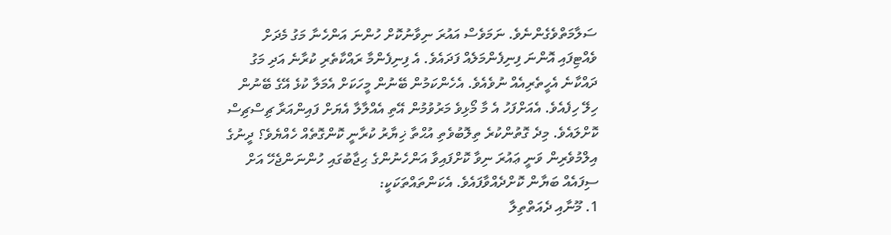ސަލާމަތްވެގެންނެވެ. ނަމަވެސް އައުރަ ނިވާނުކޮށް ހުންނަ އަންހެނާ މަގު މެދަށް ވެއްޓިފައި އޮންނަ ފިނިފެންމަލެއް ފަދައެވެ. އެ ފިނިފެންމާ ރައްކާތެރި ކުރާނެ އަދި މަގު ދައްކާނެ އެހީތެރިއެއް ނުވެއެވެ. އެހެންކަމުން ބޭނުން މީހަކަށް އެމަލާ ކުޅެ އޭގެ ބޭނުން ހިލޭ ހިފެއެވެ. އެއަށްފަހު އެ މާ މޯޅިވެ މަރުވުމުން އޭތި އެއްލާލާ އެޔަށް ފައިންއަރާ ޗިސްޗިސް ކޮށްލައެވެ. މިދެ ގޮތުންކުރެ ތިލޮބުވެތި އުޙްތާ ޚިޔާރު ކުރާނީ ކޮންގޮތެއް ހެއްޔެވެ؟ ދީނުގެ އިލްމުވެރިން ވަނީ ޢައުރަ ނިވާ ކޮށްފައިވާ އަންހެނުންގެ ޙިޖާބުގައި ހުންނަންޖެހޭ އަށް ސިފައެއް ބަޔާން ކޮށްދެއްވާފައެވެ. އެކަންތައްތަކަކީ:
1. މޫނާއި ދެއަތްތިލާ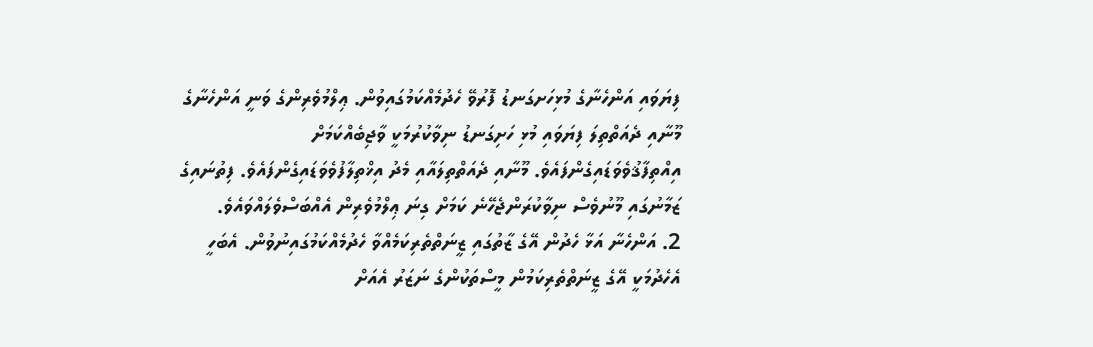ފިޔަވައި އަންހެނާގެ މުޅިހަށގަނޑު ފޮރުވޭ ހެދުމެއްކަމުގައިވުން. ޢިލްމުވެރިންގެ ވަނީ އަންހެނާގެ މޫނާއި ދެއަތްތިލަ ފިޔަވައި މުޅި ހަށިގަނޑު ނިވާކުރުމަކީ ވާޖިބެއްކަމަށް އިއްތިފާޤުވެވަޑައިގެންފައެވެ. މޫނާއި ދެއަތްތިލައާއި މެދު އިޚްތިލާފުވެވަޑައިގެންފައެވެ. ފިތުނައިގެ ޒަމާނުގައި މޫނުވެސް ނިވާކުރަންޖެހޭނެ ކަމަށް ގިނަ ޢިލްމުވެރިން އެއްބަސްވެލައްވައެވެ.
2. އަންހެނާ އަޅާ ހެދުން އޭގެ ޒާތުގައި ޒީނަތްތެރިކަމެއްވާ ހެދުމެއްކަމުގައިނުވުން. އެބަހީ އެހެދުމަކީ އޭގެ ޒީނަތްތެރިކަމުން މީސްތަކުންގެ ނަޒަރު އެއަށް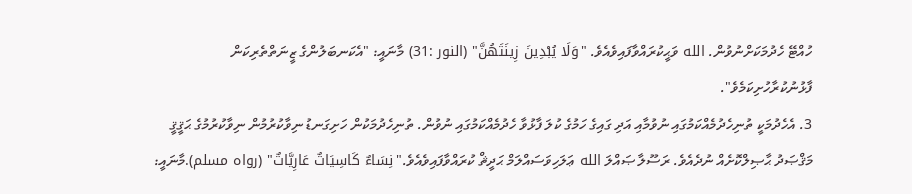ހުއްޓޭ ހެދުމަކަށްނުވުން. الله ވަޙީކުރައްވާފައިވެއެވެ. "وَلَا يُبْدِينَ زِينَتَهُنَّ" (النور :31) މާނައީ: "އެކަނބަލުންގެ ޒީނަތްތެރިކަން ފާޅުނުކުރާހުށިކަމެވެ".
3. އެހެދުމަކީ ތުނިހެދުމެއްކަމުގައި ނުވުމާއި އަދި ގައިގެ ހަމުގެ ކުލަ ފާޅުވާ ހެދުމެއްކަމުގައި ނުވުން. ތުނިހެދުމަކުން ހަށިގަނޑު ނިވާކުރުމުން ނިވާކުރުމުގެ ޙަޤީޤީ މަޤްޞަދު ޙާޞިލްކޮށެއް ނުދެއެވެ. ރަސޫލާ ޞައްލަ الله ޢަލަހިވަސައްލަމް ޙަދީޘް ކުރައްވާފައިވެއެވެ."نِسَاءٌ كَاسِيَاتٌ عَارِيَّاتٌ" (رواه مسلم).މާނައީ: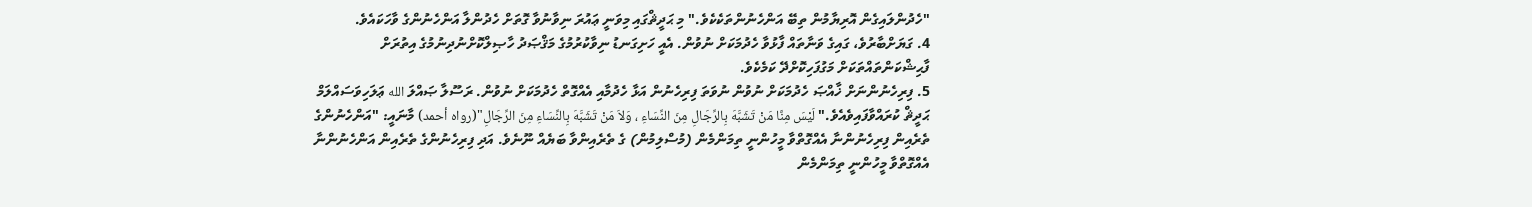"ހެދުންލައިގެން އޮރިޔާމުން ތިބޭ އަންހެނުންތަކެކެވެ." މި ޙަދީޘްގައި މިވަނީ ޢައުރަ ނިވާނުވާ ގޮތަށް ހެދުންލާ އަންހެނުންގެ ވާހަކައެވެ.
4. ގަޔަށްބާރުވެ، ގައިގެ ވަނާތައް ފާޅުވާ ހެދުމަކަށް ނުވުން. އެއީ ހަށިގަނޑު ނިވާކުރުމުގެ މަޤްޞަދު ހާޞިލްކޮށްނުދިނުމުގެ އިތުރަށް ފާޙިޝްކަންތައްތަކަށް މަގުފަހިކޮށްދޭ ކަމެކެވެ.
5. ފިރިހެނުންނަށް ޚާއްޞަ ހެދުމަކަށް ނުވުން ނުވަތަ ފިރިހެނުން އަޅާ ހެދުމާއި އެއްގޮތް ހެދުމަކަށް ނުވުން. ރަސޫލާ ޞައްލަ الله ޢަލަހިވަސައްލަމް ޙަދީޘް ކުރައްވާފައިވެއެވެ."لَيْسَ مِنَّا مَنْ تَشَبَّهَ بِالرِّجَالِ مِنَ النِّسَاءِ ، وَلاَ مَنْ تَشَبَّهَ بِالنِّسَاءِ مِنَ الرِّجَالِ"(رواه أحمد) މާނައީ: "އަންހެނުންގެ ތެރެއިން ފިރިހެނުންނާ އެއްގޮތްވާ މީހުންނީ ތިމަންމެން (މުސްލިމުން) ގެ ތެރެއިންވާ ބަޔެއް ނޫނެވެ. އަދި ފިރިހެނުންގެ ތެރެއިން އަންހެނުންނާ އެއްގޮތްވާ މީހުންނީ ތިމަންމެން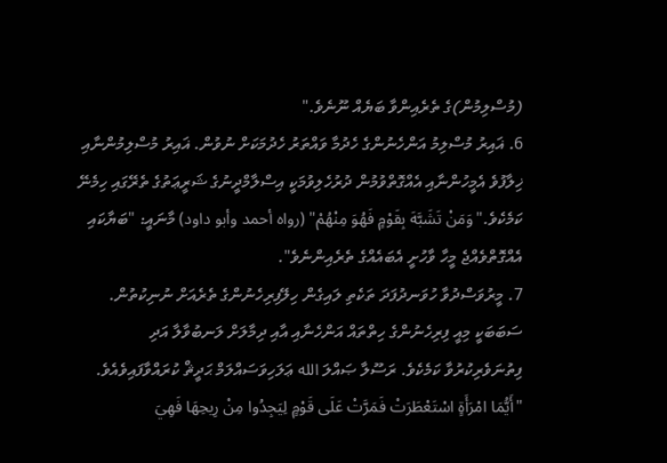(މުސްލިމުން)ގެ ތެރެއިންވާ ބަޔެއް ނޫނެވެ."
6. ޣައިރު މުސްލިމު އަންހެނުންގެ ހެދުމާ ވައްތަރު ހެދުމަކަށް ނުވުން. ޣައިރު މުސްލިމުންނާއި ޚިލާފުވެ އެމީހުންނާއި އެއްގޮތްވުމުން ދުރުހެލިވުމަކީ އިސްލާމްދީނުގެ ޝަރީޢަތުގެ ތެރޭގައި ހިމެނޭ ކަމެކެވެ."وَمَنْ تَشَبَّهَ بِقَوْمٍ فَهُوَ مِنْهُمْ" (رواه أحمد وأبو داود) މާނައީ: "ބަޔާކައި އެއްގޮތްވެއްޖެ މީހާ ވާހުށީ އެބައެއްގެ ތެރެއިންނެވެ".
7. މީރުވަސްދުވާ ހުވަނދުފަދަ ތަކެތި ލައިގެން ހިލޭފިރިހެނުންގެ ތެރެއަށް ނުނިކުތުން. ސަބަބަކީ މިއީ ފިރިހެނުންގެ ހިތްތައް އަންހެނާއި އާއި ދިމާލަށް ލަނބުވާލާ އަދި ފިތުނަވެރިކުރުވާ ކަމެކެވެ. ރަސޫލާ ޞައްލަ الله ޢަލަހިވަސައްލަމް ޙަދީޘް ކުރައްވާފައިވެއެވެ. "أَيُّمَا امْرَأَةٍ اسْتَعْطَرَتْ فَمَرَّتْ عَلَى قَوْمٍ لِيَجِدُوا مِنْ رِيحِهَا فَهِيَ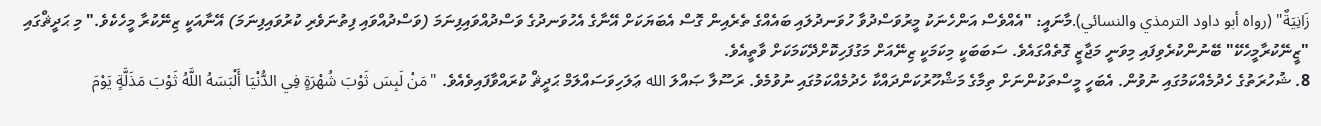زَانِيَةٌ" (رواه أبو داود الترمذي والنسائي).މާނައީ: "އެއްވެސް އަންހެނަކު މީރުވަސްދުވާ ހުވަނދުލައި ބައެއްގެ ތެރެއިން ގޮސް އެބަޔަކަށް އޭނާގެ އެހުވަނދުގެ ވަސްދުއްވައިފިނަމަ (ވަސްދުއްވައި ފިތުނަވެރި ކުރުވައިފިނަމަ) އޭނާއަކީ ޒިނޭކުރާ މީހެކެވެ." މި ޙަދީޘްގައި "ޒީނޭކުރާމީހެކޭ" ބޭނުންކުރެވިފައި މިވަނީ މަޖާޒީ ގޮތެއްގައެވެ. ސަބަބަކީ މިކަމަކީ ޒިނޭއަށް މަގުފަހިކޮށްދޭކަމަކަށް ވާތީއެވެ.
8. ޝުހުރަތުގެ ހެދުމެއްކަމުގައި ނުވުން. އެބަހީ މީސްތަކުންނަށް ތިމާގެ މަޝްހޫރުކަންދައްކާ ހެދުމެއްކަމުގައި ނުވުމެވެ. ރަސޫލާ ޞައްލަ الله ޢަލަހިވަސައްލަމް ޙަދީޘް ކުރައްވާފައިވެއެވެ. "مَنْ لَبِسَ ثَوْبَ شُهْرَةٍ فِي الدُّنْيَا أَلْبَسَهُ اللَّهُ ثَوْبَ مَذَلَّةٍ يَوْمَ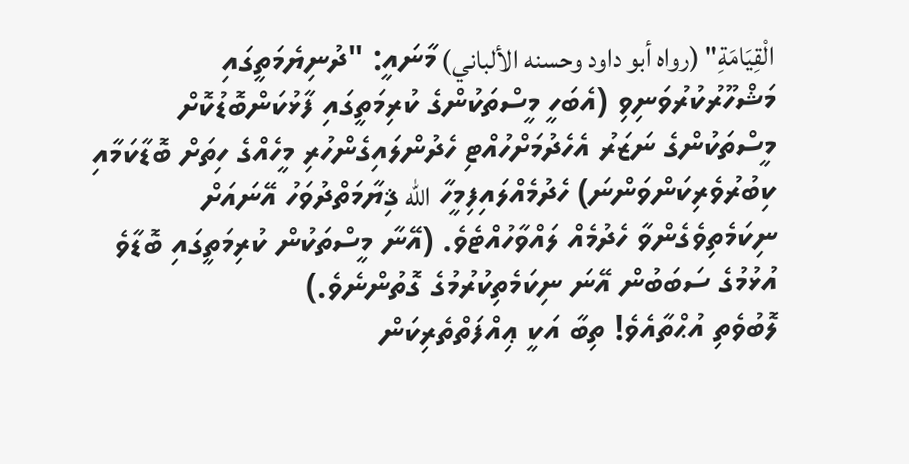الْقِيَامَةِ" (رواه أبو داود وحسنه الألباني) މާނައީ: "ދުނިޔެމަތީގައި މަޝްހޫރުކުރުވަނިވި (އެބަހީ މީސްތަކުންގެ ކުރިމަތީގައި ފާޅުކަންބޮޑުކޮށް މީސްތަކުންގެ ނަޒަރު އެހެދުމަށްހުއްޓި ހެދުންލައިގެންހުރި މީހެއްގެ ހިތަށް ބޮޑާކަމާއި ކިބުރުވެރިކަންވަންނަ) ހެދުމެއްލައިފިމީހާ الله ޤިޔާމަތްދުވަހު އޭނައަށް ނިކަމެތިވެގެންވާ ހެދުމެއް ލައްވާހުއްޓެވެ. (އޭނާ މީސްތަކުން ކުރިމަތީގައި ބޮޑާވެ އުޅުމުގެ ސަބަބުން އޭނަ ނިކަމެތިކުރުމުގެ ގޮތުންނެވެ.)
ލޮބުވެތި އުޙްތާއެވެ! ތިބާ އަކީ ޢިއްފަތްތެރިކަން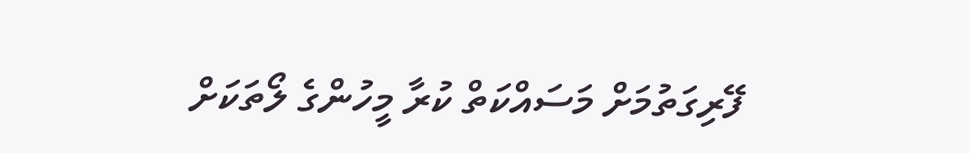ފޭރިގަތުމަށް މަސައްކަތް ކުރާ މީހުންގެ ލޯތަކަށް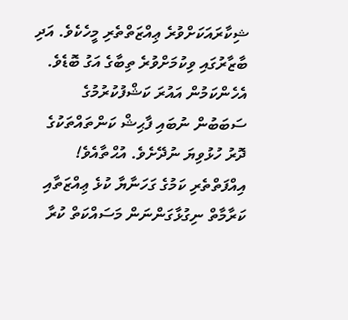ޝިކާރައަކަށްވުރެ ޢިއްޒަތްތެރި މީހެކެވެ. އަދި ބާޒާރުގައި ވިކުމަށްވުރެ ތިބާގެ އަގު ބޮޑެވެ. އެހެންކަމުން އައުރަ ކަޝްފުކުރުމުގެ ސަބަބުން ނުބައި ފާޙިޝް ކަންތައްތަކުގެ ދޮރު ހުޅުވިޔަ ނުދޭށެވެ. އުޙްތާއެވެ! އިއްފަތްތެރި ކަމުގެ ގަހަނާޔާ ކުޅެ ޢިއްޒަތާއި ކަރާމާތް ނިގުޅާގަންނަން މަސައްކަތް ކުރާ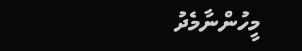މީހުންނާމެދު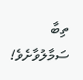ތިބާ ސަމާލުވާށެވެ!